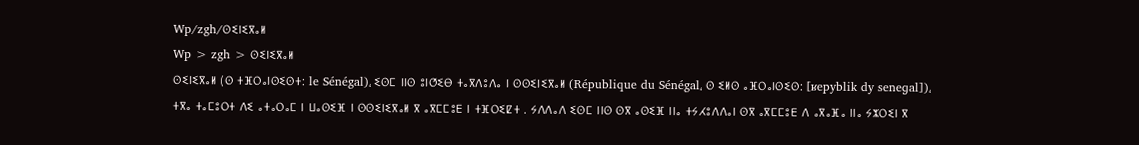Wp/zgh/ⵙⵉⵏⵉⴳⴰⵍ
Wp > zgh > ⵙⵉⵏⵉⴳⴰⵍ
ⵙⵉⵏⵉⴳⴰⵍ (ⵙ ⵜⴼⵔⴰⵏⵙⵉⵙⵜ: le Sénégal)، ⵉⵙⵎ ⵏⵏⵙ ⵓⵏⵚⵉⴱ ⵜⴰⴳⴷⵓⴷⴰ ⵏ ⵙⵙⵉⵏⵉⴳⴰⵍ (République du Sénégal، ⵙ ⵉⵍⵙ ⴰⴼⵔⴰⵏⵙⵉⵙ: [ʁepyblik dy seneɡal])، ⵜⴳⴰ ⵜⴰⵎⵓⵔⵜ ⴷⵉ ⴰⵜⴰⵔⴰⵎ ⵏ ⵡⴰⵙⵉⴼ ⵏ ⵙⵙⵉⵏⵉⴳⴰⵍ ⴳ ⴰⴳⵎⵎⵓⴹ ⵏ ⵜⴼⵔⵉⵇⵜ . ⵢⴷⴷⴰⴷ ⵉⵙⵎ ⵏⵏⵙ ⵙⴳ ⴰⵙⵉⴼ ⵏⵏⴰ ⵜⵢⵃⵓⴷⴷⴰⵏ ⵙⴳ ⴰⴳⵎⵎⵓⴹ ⴷ ⴰⴳⴰⴼⴰ ⵏⵏⴰ ⵢⵣⵔⵉⵏ ⴳ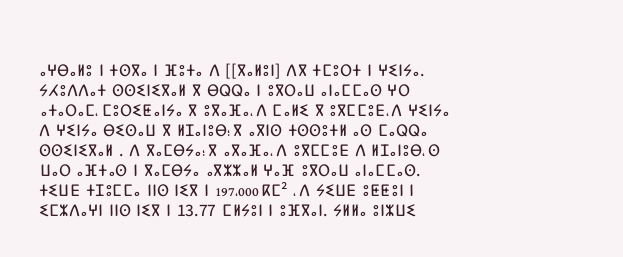ⴰⵖⴱⴰⵍⵓ ⵏ ⵜⵙⴳⴰ ⵏ ⴼⵓⵜⴰ ⴷ [[ⴳⴰⵍⵓⵏ] ⴷⴳ ⵜⵎⵓⵔⵜ ⵏ ⵖⵉⵏⵢⴰ. ⵢⵃⵓⴷⴷⴰⵜ ⵙⵙⵉⵏⵉⴳⴰⵍ ⴳ ⴱⵕⵕⴰ ⵏ ⵓⴳⵔⴰⵡ ⴰⵏⴰⵎⵎⴰⵙ ⵖⵔ ⴰⵜⴰⵔⴰⵎ، ⵎⵓⵔⵉⵟⴰⵏⵢⴰ ⴳ ⵓⴳⴰⴼⴰ، ⴷ ⵎⴰⵍⵉ ⴳ ⵓⴳⵎⵎⵓⴹ، ⴷ ⵖⵉⵏⵢⴰ ⴷ ⵖⵉⵏⵢⴰ ⴱⵉⵙⴰⵡ ⴳ ⵍⵊⴰⵏⵓⴱ؛ ⴳ ⴰⴳⵏⵙ ⵜⵙⵙⵓⵜⵍ ⴰⵙ ⵎⴰⵕⵕⴰ ⵙⵙⵉⵏⵉⴳⴰⵍ . ⴷ ⴳⴰⵎⴱⵢⴰ؛ ⴳ ⴰⴳⴰⴼⴰ، ⴷ ⵓⴳⵎⵎⵓⴹ ⴷ ⵍⵊⴰⵏⵓⴱ، ⵙ ⵡⴰⵔ ⴰⴼⵜⴰⵙ ⵏ ⴳⴰⵎⴱⵢⴰ ⴰⴳⵣⵣⴰⵍ ⵖⴰⴼ ⵓⴳⵔⴰⵡ ⴰⵏⴰⵎⵎⴰⵙ. ⵜⵉⵡⴹ ⵜⵊⵓⵎⵎⴰ ⵏⵏⵙ ⵏⵉⴳ ⵏ 197،000 ⴽⵎ² ، ⴷ ⵢⵉⵡⴹ ⵓⵟⵟⵓⵏ ⵏ ⵉⵎⵣⴷⴰⵖⵏ ⵏⵏⵙ ⵏⵉⴳ ⵏ 13.77 ⵎⵍⵢⵓⵏ ⵏ ⵓⴼⴳⴰⵏ. ⵢⵍⵍⴰ ⵓⵏⵣⵡⵉ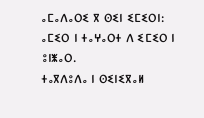ⴰⵎⴰⴷⴰⵔⵉ ⴳ ⵙⵉⵏ ⵉⵎⵉⵔⵏ: ⴰⵎⵉⵔ ⵏ ⵜⴰⵖⴰⵔⵜ ⴷ ⵉⵎⵉⵔ ⵏ ⵓⵏⵥⴰⵔ.
ⵜⴰⴳⴷⵓⴷⴰ ⵏ ⵙⵉⵏⵉⴳⴰⵍ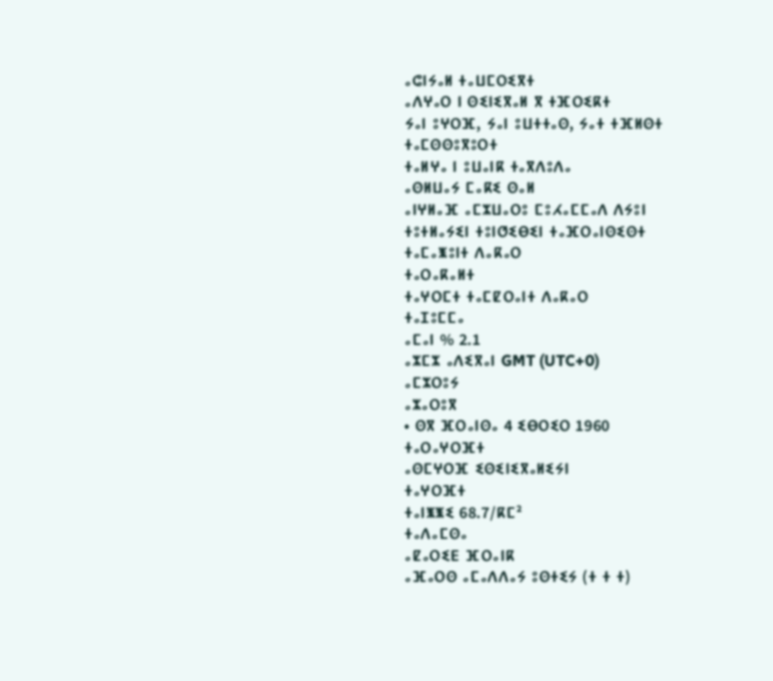ⴰⵛⵏⵢⴰⵍ ⵜⴰⵡⵎⵔⵉⴳⵜ
ⴰⴷⵖⴰⵔ ⵏ ⵙⵉⵏⵉⴳⴰⵍ ⴳ ⵜⴼⵔⵉⴽⵜ
ⵢⴰⵏ ⵓⵖⵔⴼ, ⵢⴰⵏ ⵓⵡⵜⵜⴰⵙ, ⵢⴰⵜ ⵜⴼⵍⵙⵜ
ⵜⴰⵎⵙⵙⵓⴳⵓⵔⵜ
ⵜⴰⵍⵖⴰ ⵏ ⵓⵡⴰⵏⴽ ⵜⴰⴳⴷⵓⴷⴰ
ⴰⵙⵍⵡⴰⵢ ⵎⴰⴽⵉ ⵙⴰⵍ
ⴰⵏⵖⵍⴰⴼ ⴰⵎⵣⵡⴰⵔⵓ ⵎⵓⵃⴰⵎⵎⴰⴷ ⴷⵢⵓⵏ
ⵜⵓⵜⵍⴰⵢⵉⵏ ⵜⵓⵏⵚⵉⴱⵉⵏ ⵜⴰⴼⵔⴰⵏⵙⵉⵙⵜ
ⵜⴰⵎⴰⵥⵓⵏⵜ ⴷⴰⴽⴰⵔ
ⵜⴰⵔⴰⴽⴰⵍⵜ
ⵜⴰⵖⵔⵎⵜ ⵜⴰⵎⵇⵔⴰⵏⵜ ⴷⴰⴽⴰⵔ
ⵜⴰⵊⵓⵎⵎⴰ
ⴰⵎⴰⵏ % 2.1
ⴰⵣⵎⵣ ⴰⴷⵉⴳⴰⵏ GMT (UTC+0)
ⴰⵎⵣⵔⵓⵢ
ⴰⵣⴰⵔⵓⴳ
• ⵙⴳ ⴼⵔⴰⵏⵙⴰ 4 ⵉⴱⵔⵉⵔ 1960
ⵜⴰⵔⴰⵖⵔⴼⵜ
ⴰⵙⵎⵖⵔⴼ ⵉⵙⵉⵏⵉⴳⴰⵍⵉⵢⵏ
ⵜⴰⵖⵔⴼⵜ
ⵜⴰⵏⵥⵥⵉ 68.7/ⴽⵎ²
ⵜⴰⴷⴰⵎⵙⴰ
ⴰⵇⴰⵔⵉⴹ ⴼⵔⴰⵏⴽ
ⴰⴼⴰⵔⵙ ⴰⵎⴰⴷⴷⴰⵢ ⵓⵙⵜⵉⵢ (ⵜ ⵜ ⵜ)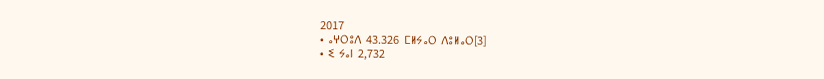2017
• ⴰⵖⵔⵓⴷ 43.326 ⵎⵍⵢⴰⵔ ⴷⵓⵍⴰⵔ[3]
• ⵉ ⵢⴰⵏ 2,732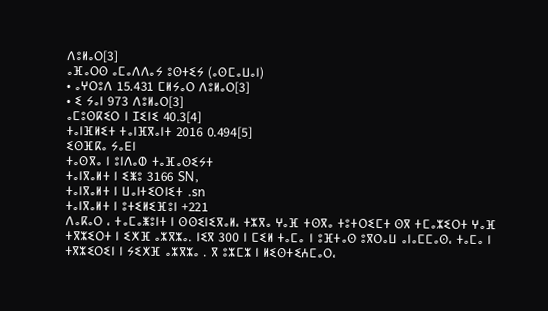ⴷⵓⵍⴰⵔ[3]
ⴰⴼⴰⵔⵙ ⴰⵎⴰⴷⴷⴰⵢ ⵓⵙⵜⵉⵢ (ⴰⵙⵎⴰⵡⴰⵏ)
• ⴰⵖⵔⵓⴷ 15.431 ⵎⵍⵢⴰⵔ ⴷⵓⵍⴰⵔ[3]
• ⵉ ⵢⴰⵏ 973 ⴷⵓⵍⴰⵔ[3]
ⴰⵎⵓⵙⴽⵉⵔ ⵏ ⵊⵉⵏⵉ 40.3[4]
ⵜⴰⵏⴼⵍⵉⵜ ⵜⴰⵏⴼⴳⴰⵏⵜ 2016 0.494[5]
ⵉⵙⴼⴽⴰ ⵢⴰⴹⵏ
ⵜⴰⵙⴳⴰ ⵏ ⵓⵏⴷⴰⵀ ⵜⴰⴼⴰⵙⵉⵢⵜ
ⵜⴰⵏⴳⴰⵍⵜ ⵏ ⵉⵥⵓ 3166 SN,
ⵜⴰⵏⴳⴰⵍⵜ ⵏ ⵡⴰⵏⵜⵉⵔⵏⵉⵜ .sn
ⵜⴰⵏⴳⴰⵍⵜ ⵏ ⵓⵜⵉⵍⵉⴼⵓⵏ +221
ⴷⴰⴽⴰⵔ ، ⵜⴰⵎⴰⵥⵓⵏⵜ ⵏ ⵙⵙⵉⵏⵉⴳⴰⵍ، ⵜⵣⴳⴰ ⵖⴰⴼ ⵜⵙⴳⴰ ⵜⵓⵜⵔⵉⵎⵜ ⵙⴳ ⵜⵎⴰⵣⵉⵔⵜ ⵖⴰⴼ ⵜⴳⵣⵉⵔⵜ ⵏ ⵉⵅⴼ ⴰⵣⴳⵣⴰ. ⵏⵉⴳ 300 ⵏ ⵎⵉⵍ ⵜⴰⵎⴰ ⵏ ⵓⴼⵜⴰⵙ ⵓⴳⵔⴰⵡ ⴰⵏⴰⵎⵎⴰⵙ، ⵜⴰⵎⴰ ⵏ ⵜⴳⵣⵉⵔⵉⵏ ⵏ ⵢⵉⵅⴼ ⴰⵣⴳⵣⴰ . ⴳ ⵓⵣⵎⵣ ⵏ ⵍⵉⵙⵜⵉⵄⵎⴰⵔ،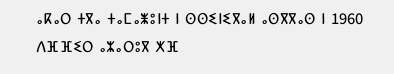ⴰⴽⴰⵔ ⵜⴳⴰ ⵜⴰⵎⴰⵥⵓⵏⵜ ⵏ ⵙⵙⵉⵏⵉⴳⴰⵍ ⴰⵙⴳⴳⴰⵙ ⵏ 1960 ⴷⴼⴼⵉⵔ ⴰⵣⴰⵔⵓⴳ ⵅⴼ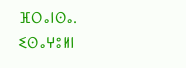ⴼⵔⴰⵏⵙⴰ.
ⵉⵙⴰⵖⵓⵍⵏ